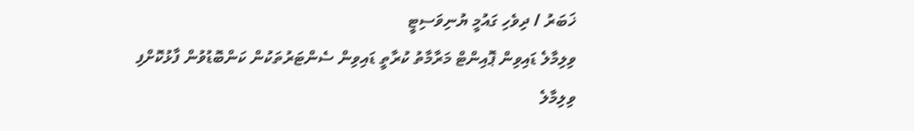ޚަބަރު / ދިވެހި ގައުމީ ޔުނިވަސިޓީ
ވިލިމާލެ ޑައިވިން ޕޮއިންޓް މަރާމާތު ކުރާތީ ޑައިވިން ސެންޓަރުތަކުން ކަންބޮޑުވުން ފާޅުކޮށްފި
ވިލިމާލެ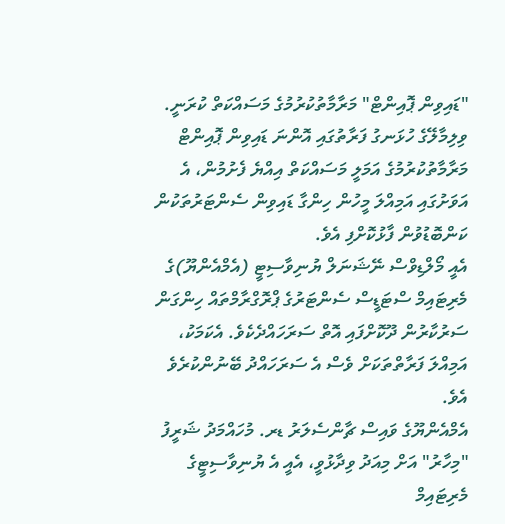"ޑައިވިން ޕޮއިންޓް" މަރާމާތުކުރުމުގެ މަސައްކަތް ކުރަނީ.
ވިލިމާލޭގެ ހުޅަނގު ފަރާތުގައި އޮންނަ ޑައިވިން ޕޮއިންޓް މަރާމާތުކުރުމުގެ އަމަލީ މަސައްކަތް އިއްޔެ ފެށުމުން، އެ އަވަށުގައި އަމިއްލަ މީހުން ހިންގާ ޑައިވިން ސެންޓަރުތަކުން ކަންބޮޑުވުން ފާޅުކޮށްފި އެވެ.
އެއީ މޯލްޑިވްސް ނޭޝަނަލް ޔުނިވާސިޓީ (އެމްއެންޔޫ)ގެ މެރިޓައިމް ސްޓަޑީސް ސެންޓަރުގެ ޕްރޮގްރާމްތައް ހިންގަން ސަރުކާރުން ދޫކޮށްފައި އޮތް ސަރަހައްދެކެވެ. އެކަމަކު، އަމިއްލަ ފަރާތްތަކަށް ވެސް އެ ސަރަހައްދު ބޭނުންކުރެވެ އެވެ.
އެމްއެންޔޫގެ ވައިސް ޗާންސެލަރު ޑރ. މުހައްމަދު ޝަރީފު "މިހާރު" އަށް މިއަދު ވިދާޅުވީ، އެއީ އެ ޔުނިވާސިޓީގެ މެރިޓައިމް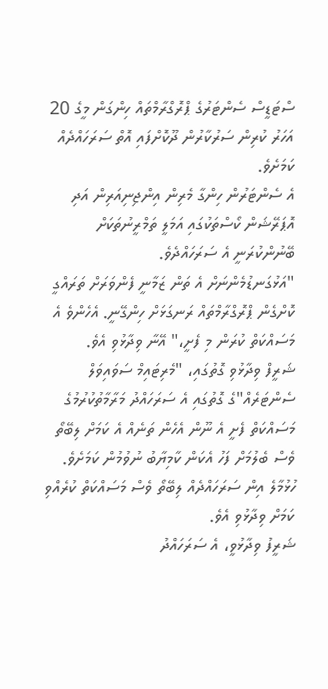ސްޓަޑީސް ސެންޓަރުގެ ޕްރޮގްރާމްތައް ހިންގަން މީގެ 20 އަހަރު ކުރިން ސަރުކާރުން ދޫކޮށްފައި އޮތް ސަރަހައްދެއް ކަމަށެވެ.
އެ ސެންޓަރުން ހިންގާ މެރިން އިންޖިނިއަރިން އަދި އޮޕަރޭޝަން ކޯސްތަކުގައި އަމަލީ ތަމްރީނުތަކަށް ބޭނުންކުރަނީ އެ ސަރަހައްދެވެ.
"އަޅުގަނޑުމެންނަށް އެ ތަން ޒަމާނީ ފެންވަރަށް ތަރައްގީ ކޮށްގެން ޕްރޮގްރާމްތައް ރަނގަޅަށް ހިންގޭނީ. އެހެންވެ އެ މަސައްކަތް ކުރަން މި ފެށީ،" އޭނާ ވިދާޅުވި އެވެ.
ޝަރީފް ވިދާޅުވި ގޮތުގައި، "މެރިޓައިމް ސަވައިވަލް ސެންޓަރެއް"ގެ ގޮތުގައި އެ ސަރަހައްދު މަރާމާތުކުރުމުގެ މަސައްކަތް ފެށީ އެ ނޫން އެހެން ތަނެއް އެ ކަމަށް ލިބޭތޯ ވެސް ބެލުމަށް ފަހު އެކަން ކާމިޔާބު ނުވުމުން ކަމަށެވެ. ހުޅުމާލެ އިން ސަރަހައްދެއް ލިބޭތޯ ވެސް މަސައްކަތް ކުރެއްވި ކަމަށް ވިދާޅުވި އެވެ.
ޝަރީފު ވިދާޅުވީ، އެ ސަރަހައްދު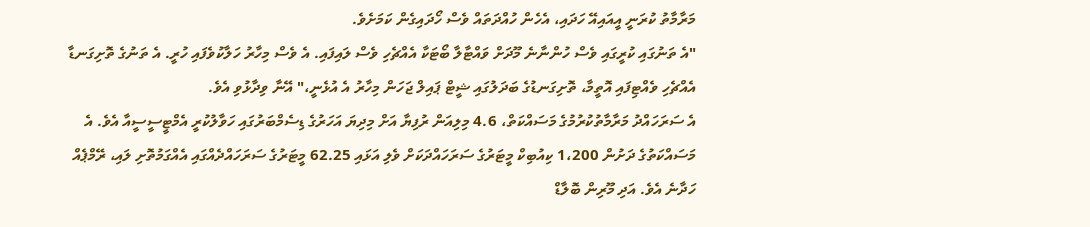މަރާމާތު ކުރަނީ އީއައިއޭ ހަދައި، އެހެން ހުއްދަތައް ވެސް ހޯދައިގެން ކަމަށެވެ.
"އެ ތަނުގައި ކުރީގައި ވެސް ހުންނާނެ މޫދަށް ވައްޓާލާ ބޯޓަކާ އެއްޗެހި ވެސް ލައިފައި. އެ ވެސް މިހާރު ހަލާކުވެފައި ހުރީ. އެ ތަނުގެ ތޮށިގަނޑާ އެއްޗެހި ވެއްޓިފައި އޮތީމާ، ތޮށިގަނޑުގެ ބަދަލުގައި ޝީޓް ޕައިލް ޖަހަން މިހާރު އެ އުޅެނީ،" އޭނާ ވިދާޅުވި އެވެ.
އެ ސަރަހައްދު މަރާމާތުކުރުމުގެ މަސައްކަތް، 4.6 މިލިއަން ރުފިޔާ އަށް މިދިޔަ އަހަރުގެ ޑިސެމްބަރުގައި ހަވާލުކުރީ އެމްޓީސީސީއާ އެވެ. އެ މަސައްކަތުގެ ދަށުން 1،200 ކިއުބިކް މީޓަރުގެ ސަރަހައްދަކަށް ވެލި އަޅައި 62.25 މީޓަރުގެ ސަރަހައްދެއްގައި އެއްގަމުތޮށި ލައި، ރޭމްޕެއް ހަދާނެ އެވެ. އަދި މޫރިން ބޮލާޑް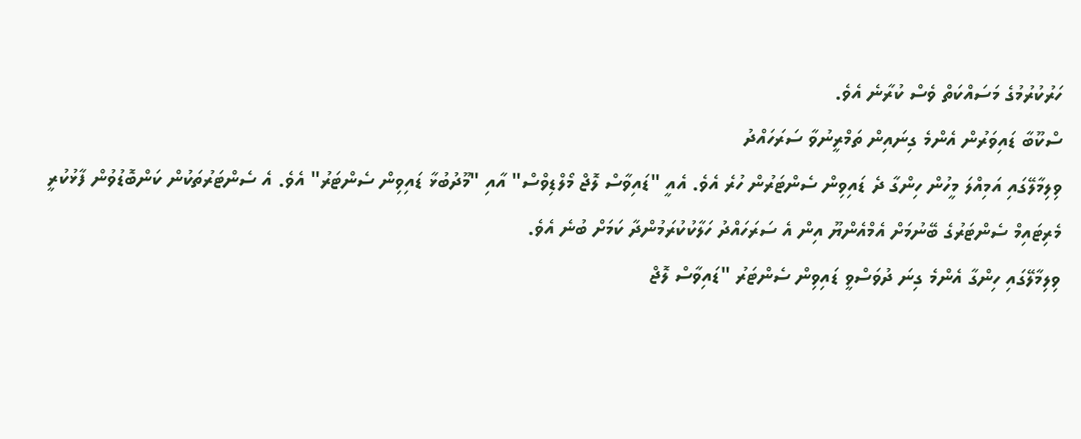ހަރުކުރުމުގެ މަސައްކަތް ވެސް ކުރާނެ އެވެ.
ސްކޫބާ ޑައިވަރުން އެންމެ ގިނައިން ތަމްރީނުވާ ސަރަހައްދު
ވިލިމާލޭގައި އަމިއްލަ މީހުން ހިންގާ ދެ ޑައިވިން ސެންޓަރުން ހުރެ އެވެ. އެއީ "ޑައިވާސް ލޮޖް މޯލްޑިވްސް" އާއި "މޫދުބުޅާ ޑައިވިން ސެންޓަރު" އެވެ. އެ ސެންޓަރުތަކުން ކަންބޮޑުވުން ފާޅުކުރީ މެރިޓައިމް ސެންޓަރުގެ ބޭނުމަށް އެމްއެންޔޫ އިން އެ ސަރަހައްދު ހަލާކުކުރަމުންދާ ކަމަށް ބުނެ އެވެ.
ވިލިމާލޭގައި ހިންގާ އެންމެ ގިނަ ދުވަސްވީ ޑައިވިން ސެންޓަރު "ޑައިވާސް ލޮޖް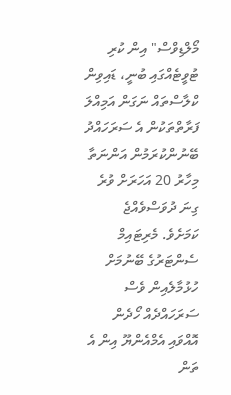މޯލްޑިވްސް" އިން ކުރި ޓުވީޓެއްގައި ބުނީ، ޑައިވިން ކްލާސްތައް ނަގަން އަމިއްލަ ފަރާތްތަކުން އެ ސަރަހައްދު ބޭނުންކުރަމުން އަންނަތާ މިހާރު 20 އަހަރަށް ވުރެ ގިނަ ދުވަސްވެއްޖެ ކަމަށެވެ. މެރިޓައިމް ސެންޓަރުގެ ބޭނުމަށް ހުޅުމާލެއިން ވެސް ސަރަހައްދެއް ހޯދެން އޮއްވައި އެމްއެންޔޫ އިން އެ ތަން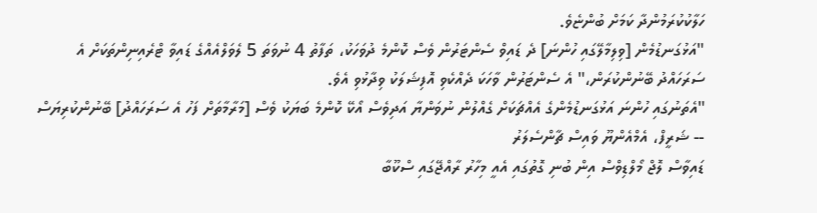ހަލާކުކުރަމުންދާ ކަމަށް ބުންޏެވެ.
"އަޅުގަނޑުމެން [ވިލިމާލޭގައި ހުންނަ] ދެ ޑައިވް ސެންޓަރުން ވެސް ކޮންމެ ދުވަހަކު، ތަފާތު 4 ނުވަތަ 5 ލެވަލްއެއްގެ ޑައިވާ ޓްރެއިނިންތަކަށް އެ ސަރަހައްދު ބޭނުންކުރަން،" އެ ސެންޓަރުން ވާހަކަ ދެއްކެވި އޮފިޝަލަކު ވިދާޅުވި އެވެ.
"އެތަނުގައި ހުންނަ އަޅުގަނޑުމެންގެ އެއްޗަކަށް ގެއްލުން ނުވަންޔާ އަދިވެސް އޯކޭ ކޮންމެ ބަޔަކު ވެސް [މަރާމާތަށް ފަހު އެ ސަރަހައްދު] ބޭނުންކުރިޔަސް -- ޝަރީފް، އެމްއެންޔޫ ވައިސް ޗާންސެލަރު
ޑައިވާސް ލޮޖް މޯލްޑިވްސް އިން ބުނި ގޮތުގައި އެއީ މިހާރު ރާއްޖޭގައި ސްކޫބާ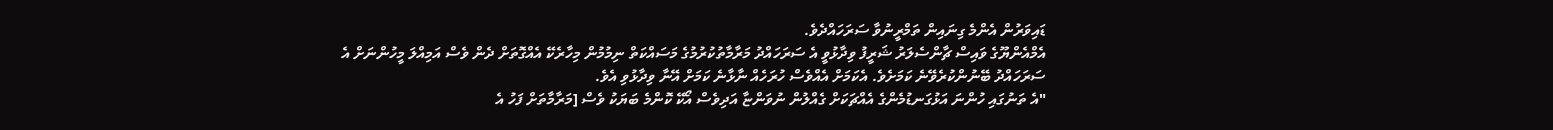ޑައިވަރުން އެންމެ ގިނައިން ތަމްރީނުވާ ސަރަހައްދެވެ.
އެމްއެންޔޫގެ ވައިސް ޗާންސެލަރު ޝަރީފު ވިދާޅުވީ އެ ސަރަހައްދު މަރާމާތުކުރުމުގެ މަސައްކަތް ނިމުމުން މިހާރެކޭ އެއްގޮތަށް ދެން ވެސް އަމިއްލަ މީހުންނަށް އެ ސަރަހައްދު ބޭނުންކުރެވޭނެ ކަމަށެވެ. އެކަމަށް އެއްވެސް ހުރަހެއް ނާޅާނެ ކަމަށް އޭނާ ވިދާޅުވި އެވެ.
"އެ ތަނުގައި ހުންނަ އަޅުގަނޑުމެންގެ އެއްޗަކަށް ގެއްލުން ނުވަންޏާ އަދިވެސް އޯކޭ ކޮންމެ ބަޔަކު ވެސް [މަރާމާތަށް ފަހު އެ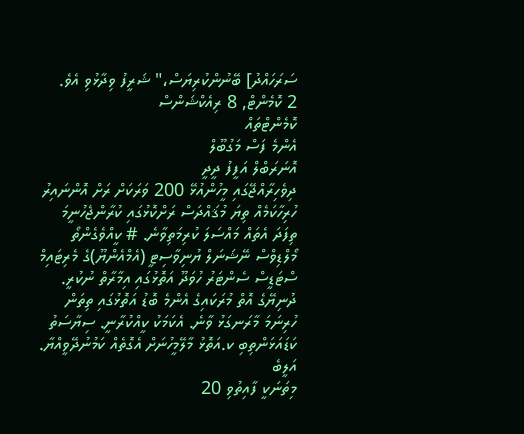ސަރަހައްދު] ބޭނުންކުރިޔަސް،" ޝަރީފު ވިދާޅުވި އެވެ.
2 ކޮމެންޓް, 8 ރިއެކްޝަންސް
ކޮމެންޓްތައް
އެންމެ ފަސް މަގުބޫލް
އޮނަރަބްލް އަފީފު ދީދީ
ދިވެހިރާއްޖޭގައި މީހުންއުޅޭ 200 ވަރަކަށް ރަށް އޮންނައިރު ހުރިހާކަމެއް ތިޔަ މުޤައްދަސް ރަށްކޮޅުގައި ކުރާންޖެހުނީމަ ތިފަދަ އެތައް މައްސަލަ ކުރިމަތިވާނެ. # ކީއްވެގެންތޯ މޯލްޑިވްސް ނޭޝަނަލް ޔުނިވާސިޓީ (އެމްއެންޔޫ)ގެ މެރިޓައިމް ސްޓަޑީސް ސެންޓަރު ހުވަދޫ އަތޮޅުގައި އިމާރާތް ނުކުރީ. ދުނިޔޭގެ އޮތް މުރަކައިގެ އެންމެ ބޮޑު އަތޮޅުގައި ތިތަން ހުރިނަމަ މާރަނގަޅު ވާނެ. އެކަމަކު ކީއްކުރާނީ. ސިޔާސަތު ކަޑައަޅަންތިބި ކ.އަތޮޅު މާލޭމީހުނަށް އެގޮތެއް ކަމުނުދޭވީއްޔާ.
އަލީބެ
މިތަނަކީ ފާއިތުވި 20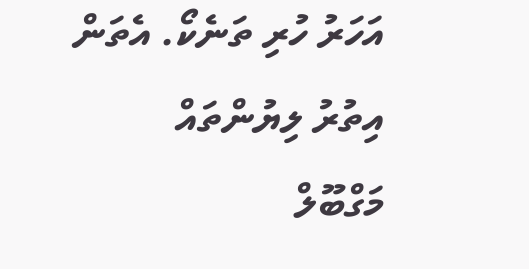އަހަރު ހުރި ތަނެކޯ. އެތަން
އިތުރު ލިޔުންތައް
މަގްބޫލް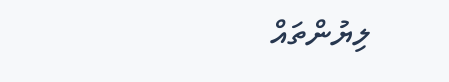ލިޔުންތައް